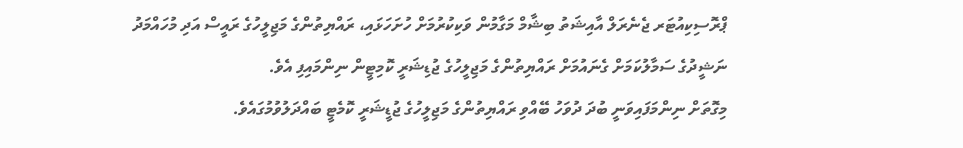ޕްރޮސިކިއުޓަރ ޖެނެރަލް އާއިޝަތު ބިޝާމް މަގާމުން ވަކިކުރުމަށް ހުށަހަޅައި، ރައްޔިތުންގެ މަޖިލީހުގެ ރައީސް އަދި މުހައްމަދު ނަޝީދުގެ ސަމާލުކަމަށް ގެނައުމަށް ރައްޔިތުންގެ މަޖިލީހުގެ ޖުޑިޝަރީ ކޮމިޓީން ނިންމައިފި އެވެ.
މިގޮތަށް ނިންމަފައިވަނީ ބުދަ ދުވަހު ބޭއްވި ރައްޔިތުންގެ މަޖިލީހުގެ ޖުޑީޝަރީ ކޮމެޓީ ބައްދަލުވުމުގައެވެ.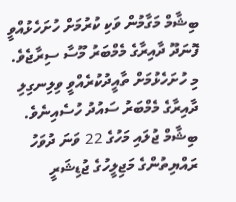ބިޝާމް މަގާމުން ވަކި ކުރުމަށް ހުށަހެޅުއްވީ ފޮނަދޫ ދާއިރާގެ މެމްބަރު މޫސާ ސިރާޖެވެ. މި ހުށަހެޅުމަށް ތާއީދުކުރެއްވީ ވިލިނގިލި ދާއިރާގެ މެމްބަރު ސައުދު ހުސެއިނެވެ.
ބިޝާމް ޖުލައި މަހުގެ 22 ވަނަ ދުވަހު ރައްޔިތުންގެ މަޖިލީހުގެ ޖުޑިޝަރީ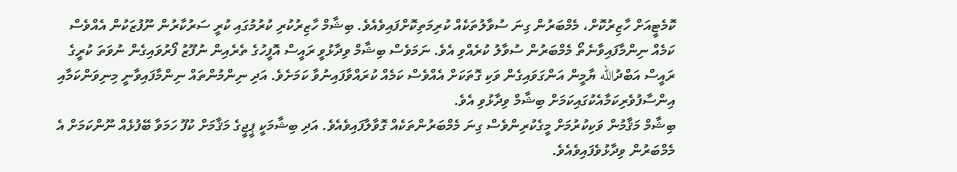ކޮމެޓީއަށް ހާޒިރުކޮށް، މެމްބަރުން ގިނަ ސުވާލުތަކެއް ކުރިމަތިކޮށްފައިވެއެވެ. ބިޝާމް ހާޒިރުކުރި ކުރުމުގައި ކުރީ ސަރުކާރުން ނޫފުޒަކުން އެއްވެސް ކަމެއް ނިންމާފައިވާނެތޯ މެމްބަރުން ސުވާލު ކުރެއްވި އެވެ. ނަމަވެސް ބިޝާމް ވިދާޅުވީ ރައީސް އޮފީހުގެ ތެރެއިން ނުފޫޒު ފޯރުވައިގެން ނުވަތަ ކުރީގެ ރައީސް އަބްދުالله ޔާމީން އަންގަވައިގެން ވަކި ގޮތަކަށް އެއްވެސް ކަމެއް ކުރައްވާފައިނުވާ ކަމަށެވެ. އަދި ނިންމުންތައް ނިންމާފައިވާނީ މިނިވަންކަމާއި އިންސާފުވެރިކަމާއެކުގައިކަމަށް ބިޝާމް ވިދާޅުވި އެވެ.
ބިޝާމް މަޤާމުން ވަކިކުރުމަށް މީގެކުރިންވެސް ގިނަ މެމްބަރުންތަކެއް ގޮވާލާފައިވެއެވެ. އަދި ބިޝާމަކީ ޕީޖީގެ މަޤާމަށް ކުފޫ ހަމަވާ ބޭފުޅެއް ނޫންކަމަށް އެ މެމްބަރުން ވިދާޅުވެފައިވެއެވެ.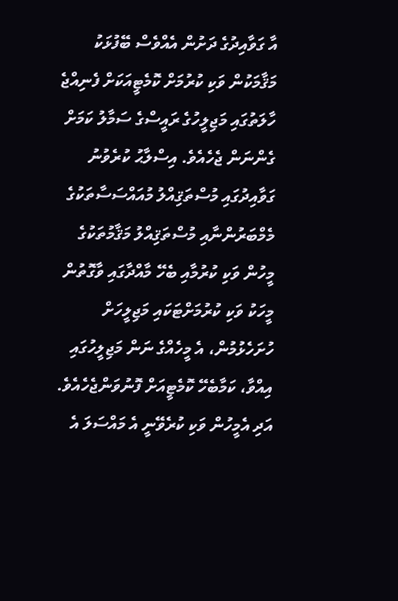އާ ގަވާއިދުގެ ދަށުން އެއްވެސް ބޭފުޅަކު މަޤާމަކުން ވަކި ކުރުމަށް ކޮމެޓީއަކަށް ފެނިއްޖެ ހާލަތުގައި މަޖިލީހުގެ ރައީސްގެ ސަމާލު ކަމަށް ގެންނަން ޖެހެއެވެ. އިސްލާޙު ކުރެވުނު ގަވާއިދުގައި މުސްތަޤިއްލު މުއައްސަސާތަކުގެ މެމްބަރުންނާއި މުސްތަޤިއްލު މަޤާމުތަކުގެ މީހުން ވަކި ކުރުމާއި ބެހޭ މާއްދާގައި ވާގޮތުން މީހަކު ވަކި ކުރުމަށްޓަކައި މަޖިލީހަށް ހުށަހެޅުމުން، އެ މީހެއްގެ ނަން މަޖިލީހުގައި އިއްވާ، ކަމާބެހޭ ކޮމެޓީއަށް ފޮނުވަންޖެހެއެވެ. އަދި އެމީހުން ވަކި ކުރެވޭނީ އެ މައްސަލަ އެ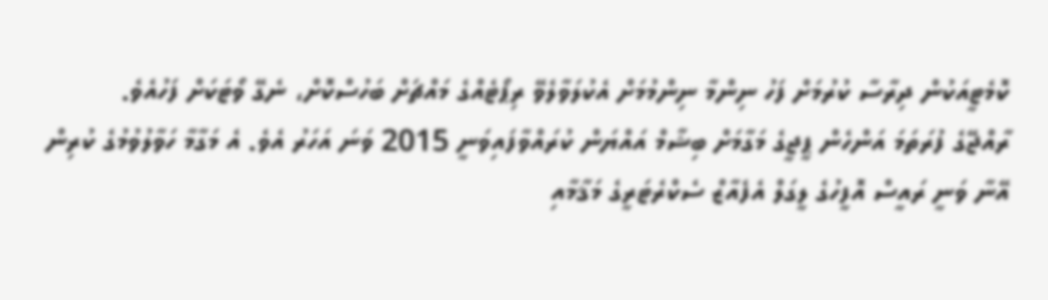ކޮމެޓީއަކުން ދިރާސާ ކުރުމަށް ފަހު ނިންމާ ނިންމުމަށް އެކުލަވާލެވޭ ރިޕޯޓެއްގެ މައްޗަށް ބަހުސްކޮށް، ނެގޭ ވޯޓަކަށް ފަހުއެވެ.
ރާއްޖޭގެ ފުރަތަމަ އަންހެން ޕީޖީގެ މަގާމަށް ބިޝާމް އައްޔަން ކުރައްވާފައިވަނީ 2015 ވަނަ އަހަރު އެވެ. އެ މަގާމާ ހަވާލުވުމުގެ ކުރިން އޭނާ ވަނީ ރައީސް އޮފީހުގެ ލީގަލް އެފެއާޒް ސެކްރެޓަރީގެ މަޤާމާއި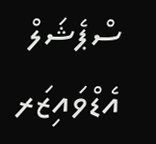ސްޕެޝަލް އެޑްވައިޒަރ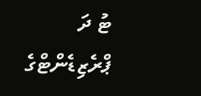ޓު ދަ ޕްރެޒިޑެންޓްގެ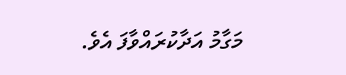މަގާމު އަދާކުރައްވާފަ އެވެ.